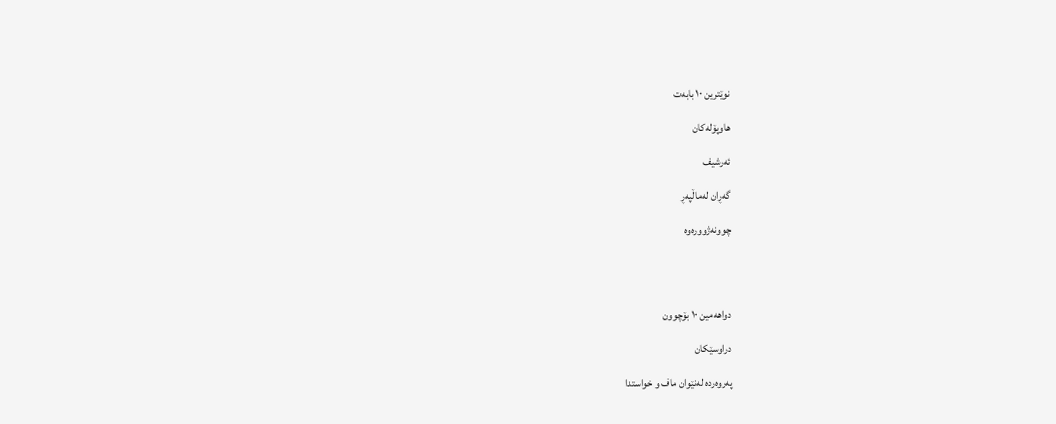نوێترین ١٠ بابەت

هاوپۆلەکان

ئەرشیف

گەڕان لەماڵپەڕ

چوونه‌ژووره‌وه‌




دواهەمین ١٠ بۆچوون

دراوسێکان

په‌روه‌رده‌ له‌نێوان ماف و خواستدا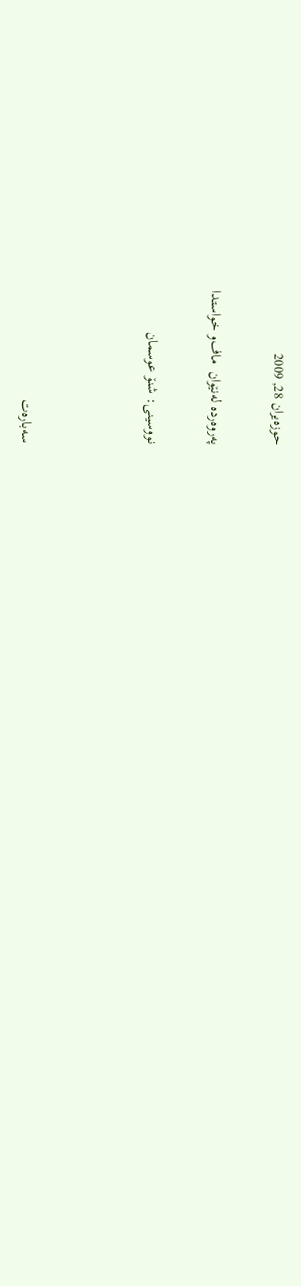حوزه‌یران 28, 2009

په‌روه‌رده‌ له‌نێوان  ماف‌و خواستدا

نووسینی: شنۆ عوسمان



سه‌باره‌ت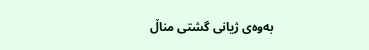به‌وه‌ی ژیانی گشتی مناڵ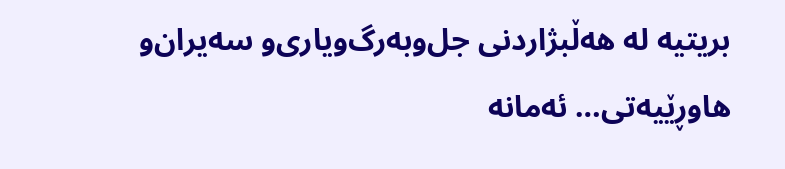بریتیه‌ له‌ هه‌ڵبژاردنی جل‌وبه‌رگ‌ویاری‌و سه‌یران‌و هاوڕێیه‌تی… ئه‌مانه‌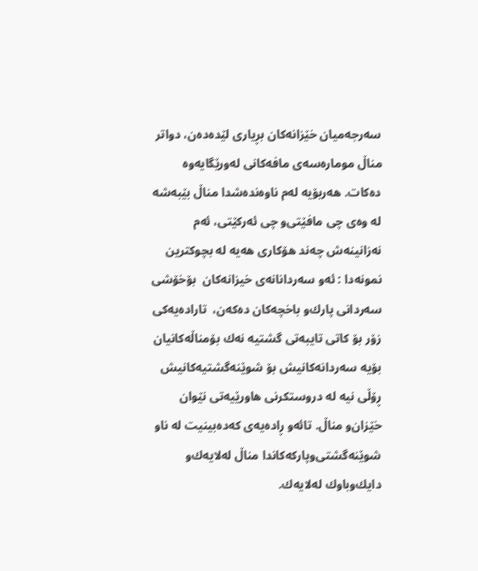سه‌رجه‌میان خێزانه‌كان بڕیاری لێده‌ده‌ن، دواتر مناڵ موماره‌سه‌ی مافه‌كانی له‌ورێگایه‌وه‌ ده‌كات. هه‌ربۆیه‌ له‌م ناوه‌نده‌شدا مناڵ بێبه‌شه‌ له‌ وه‌ی چی مافێتی‌و چی ئه‌ركێتی، ئه‌م نه‌زانینه‌ش چه‌ند هۆكاری هه‌یه‌ له‌ بچوكترین نمونه‌دا : ئه‌و سه‌ردانانه‌ی خیزانه‌كان  بۆخۆشی سه‌ردانی پارك‌و باخچه‌كان ده‌كه‌ن،  تاراده‌یه‌كی زۆر بۆ كاتی تایبه‌تی گشتیه‌ نه‌ك بۆمناڵه‌كانیان بۆیه‌ سه‌ردانه‌كانیش بۆ شوێنه‌گشتیه‌كانیش ڕۆڵی نیه‌ له‌ دروستكرنی هاورێیه‌تی نێوان خێزان‌و مناڵ. تائه‌و ڕاده‌یه‌ی كه‌ده‌بینیت له‌ ناو شوێنه‌گشتی‌وپاركه‌كاندا مناڵ له‌لایه‌ك‌و دایك‌وباوك له‌لایه‌ك.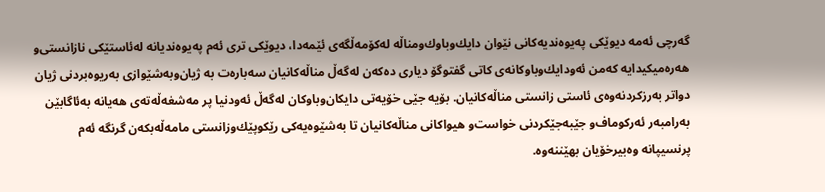گه‌رچی ئه‌مه‌ دیوێكی په‌یوه‌ندیه‌كانی نێوان دایك‌وباوك‌ومناڵه‌ له‌كۆمه‌ڵگه‌ی ئێمه‌دا، دیوێكی تری ئه‌م په‌یوه‌ندیانه‌ له‌ئاستێكی نازانستی‌و هه‌ره‌میكیدایه‌ كه‌من ئه‌ودایك‌وباوكانه‌ی كاتی گفتوگۆ دیاری ده‌كه‌ن له‌گه‌ڵ مناڵه‌كانیان سه‌باره‌ت به‌ ژیان‌وبه‌شێوازی به‌ریوه‌بردنی ژیان دواتر به‌رزكردنه‌وه‌ی ئاستی زانستی مناڵه‌كانیان. بۆیه‌ جێی خۆیه‌تی دایكان‌وباوكان له‌گه‌ڵ ئه‌ودنیا پر مه‌شغه‌ڵه‌ته‌ی هه‌یانه‌ به‌ئاگابێن به‌رامبه‌ر ئه‌ركوماف‌و جێبه‌جێكردنی خواست‌و هیواكانی مناڵه‌كانیان تا به‌شێوه‌یه‌كی رێكوپێك‌وزانستی مامه‌ڵه‌بكه‌ن گرنگه‌ ئه‌م پرنسیپانه‌ وه‌بیرخۆیان بهێننه‌وه‌.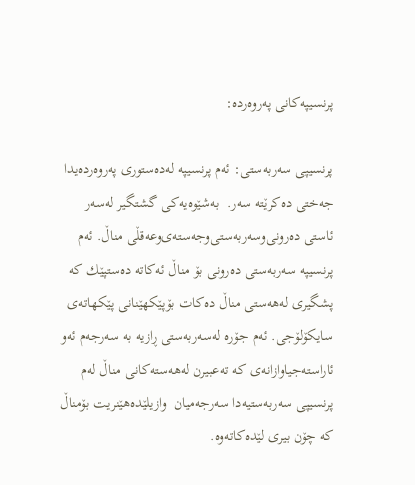پرنسیپه‌كانی په‌روه‌رده‌:

پرنسیپی سه‌ربه‌ستی: ئه‌م پرنسیپه‌ له‌ده‌ستوری په‌روه‌رده‌یدا جه‌ختی ده‌كرێته‌ سه‌ر.  به‌شێوه‌یه‌كی گشتگیر له‌سه‌ر ئاستی ده‌رونی‌وسه‌ربه‌ستی‌وجه‌سته‌ی‌وعه‌قڵی مناڵ. ئه‌م پرنسیپه‌ سه‌ربه‌ستی ده‌رونی بۆ مناڵ ئه‌كاته‌ ده‌ستپێك كه‌ پشگیری له‌هه‌ستی مناڵ ده‌كات بۆپێكهێنانی پێكهاته‌ی سایكۆلۆجی. ئه‌م جۆره‌ له‌سه‌ربه‌ستی ڕازیه‌ به‌ سه‌رجه‌م ئه‌و ئاراسته‌جیاوازانه‌ی كه‌ ته‌عبیرن له‌هه‌سته‌كانی مناڵ له‌م پرنسیپی سه‌ربه‌ستیه‌دا سه‌رجه‌میان  وازیلێده‌هێنریت بۆمناڵ كه‌ چۆن بیری لێده‌كاته‌وه‌.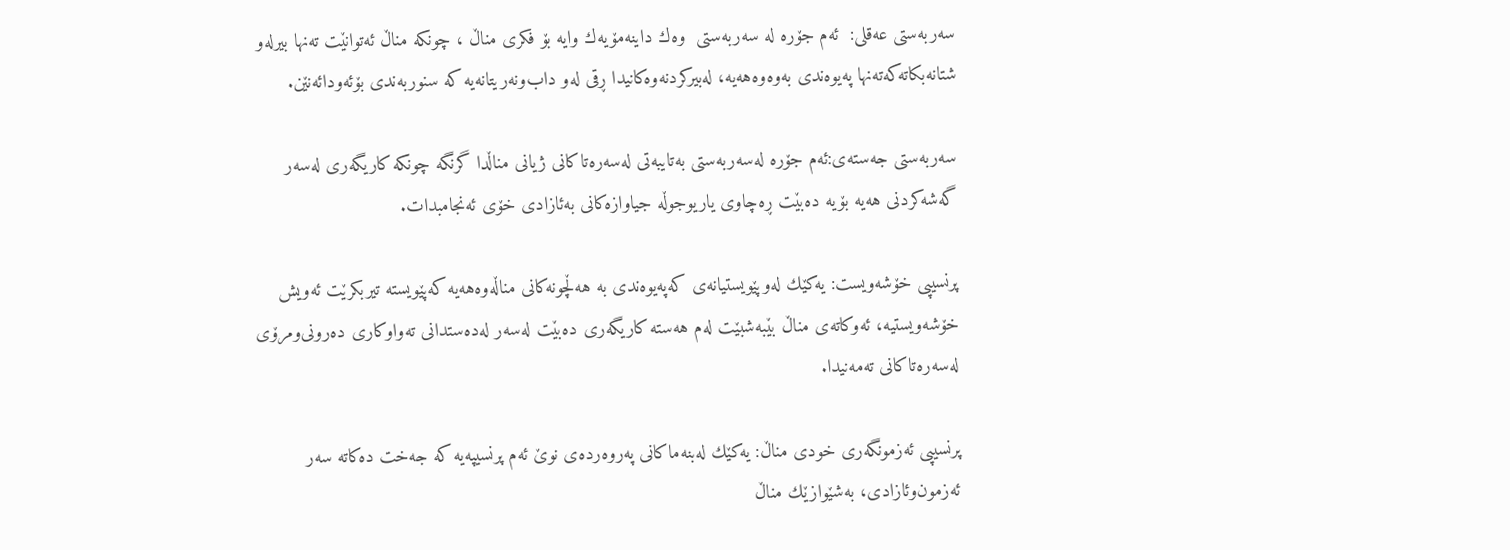سه‌ربه‌ستی عه‌قلی:  ئه‌م جۆره‌ له‌ سه‌ربه‌ستی  وه‌ك داینه‌مۆیه‌ك وایه‌ بۆ فكری مناڵ ، چونكه‌ مناڵ ئه‌توانێت ته‌نها بیرله‌‌و شتانه‌بكاته‌كه‌ته‌نها په‌یوه‌ندی به‌وه‌وه‌هه‌یه‌، له‌بیركردنه‌وه‌كانیدا ڕقی له‌و داب‌ونه‌ریتانه‌یه‌ كه‌ سنوربه‌ندی بۆئه‌ودائه‌نێن.

سه‌ربه‌ستی جه‌سته‌ی:ئه‌م جۆره‌ له‌سه‌ربه‌ستی به‌تایبه‌تی له‌سه‌ره‌تاكانی ژیانی مناڵدا گرنگه‌ چونكه‌ كاریگه‌ری له‌سه‌ر گه‌شه‌كردنی هه‌یه‌ بۆیه‌ ده‌بێت ڕه‌چاوی یاریوجوڵه‌ جیاوازه‌كانی به‌ئازادی خۆی ئه‌نجامبدات.

پرنسیپی خۆشه‌ویست: یه‌كێك له‌وپێویستیانه‌ی كه‌په‌یوه‌ندی به‌ هه‌ڵچونه‌كانی مناڵه‌وه‌هه‌یه‌ كه‌پێویسته‌ تیربكرێت ئه‌ویش خۆشه‌ویستیه‌، ئه‌وكاته‌ی مناڵ بێبه‌شبێت له‌م هه‌سته‌ كاریگه‌ری ده‌بێت له‌سه‌ر له‌ده‌ستدانی ته‌واوكاری ده‌رونی‌ومرۆی له‌سه‌ره‌تاكانی ته‌مه‌نیدا.

پرنسیپی ئه‌زمونگه‌ری خودی مناڵ: یه‌كێك له‌بنه‌ماكانی په‌روه‌رده‌ی نوێ‌ ئه‌م پرنسیپه‌یه‌ كه‌ جه‌خت ده‌كاته‌ سه‌ر ئه‌زمون‌وئازادی، به‌شێوازێك مناڵ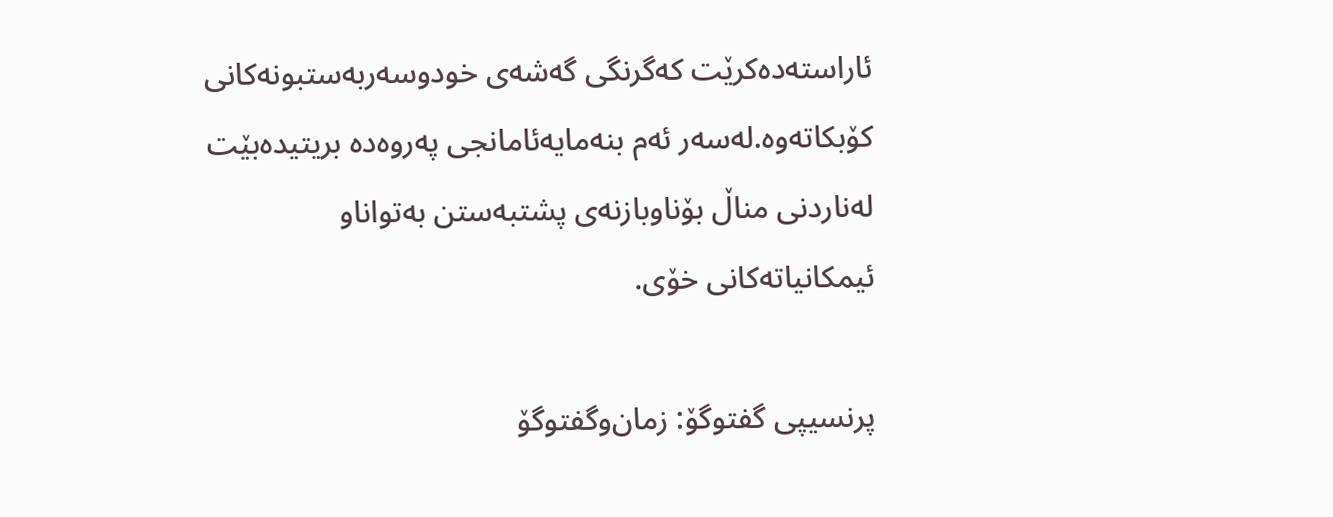ئاراسته‌ده‌كرێت كه‌گرنگی گه‌شه‌ی خود‌وسه‌ربه‌ستبونه‌كانی كۆبكاته‌وه‌.له‌سه‌ر ئه‌م بنه‌مایه‌ئامانجی په‌روه‌ده‌ بریتیده‌بێت له‌ناردنی مناڵ بۆناوبازنه‌ی پشتبه‌ستن به‌تواناو ئیمكانیاته‌كانی خۆی.

پرنسیپی گفتوگۆ: زمان‌وگفتوگۆ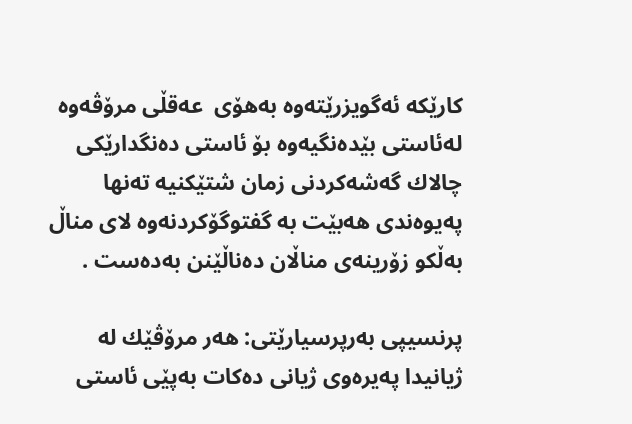كارێكه‌ ئه‌گویزرێته‌وه‌ به‌هۆی  عه‌قڵی مرۆڤه‌وه‌ له‌ئاستی بێده‌نگیه‌وه‌ بۆ ئاستی ده‌نگدارێكی چالاك گه‌شه‌كردنی زمان شتێكنیه‌ ته‌نها په‌یوه‌ندی هه‌بێت به‌ گفتوگۆكردنه‌وه‌ لای مناڵ به‌ڵكو زۆرینه‌ی مناڵان ده‌ناڵێنن به‌ده‌ست .

پرنسیپی به‌رپرسیارێتی: هه‌ر مرۆڤێك له‌ ژیانیدا په‌یره‌وی ژیانی ده‌كات به‌پێی ئاستی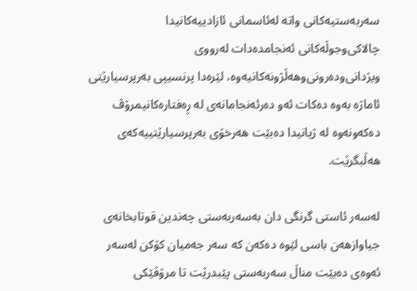سه‌ربه‌ستیه‌كانی واته‌ له‌ئاسمانی ئازادییه‌كانیدا چالاكی‌وجوڵه‌كانی ئه‌نجامده‌دات له‌رووی ویژدانی‌وده‌رونی‌وهه‌ڵژونه‌كانیه‌وه‌، لێره‌دا پرنسیپی به‌رپرسیارێتی ئاماژه‌ به‌وه‌ ده‌كات ئه‌و ده‌رئه‌نجامانه‌ی له‌ ڕه‌فتاره‌كانیمرۆڤ  ده‌كه‌ونه‌وه‌ له‌ ژیانیدا ده‌بێت هه‌رخۆی به‌رپرسیارێتییه‌كه‌ی هه‌ڵبگرێت.

له‌سه‌ر ئاستی گرنگی دان به‌سه‌ربه‌ستی چه‌ندین قوتابخانه‌ی جیاوازهه‌ن باسی لێوه‌ ده‌كه‌ن كه‌ سه‌ر جه‌میان كۆكن له‌سه‌ر ئه‌وه‌ی ده‌بێت مناڵ سه‌ربه‌ستی پێبدرێت تا مرۆڤێكی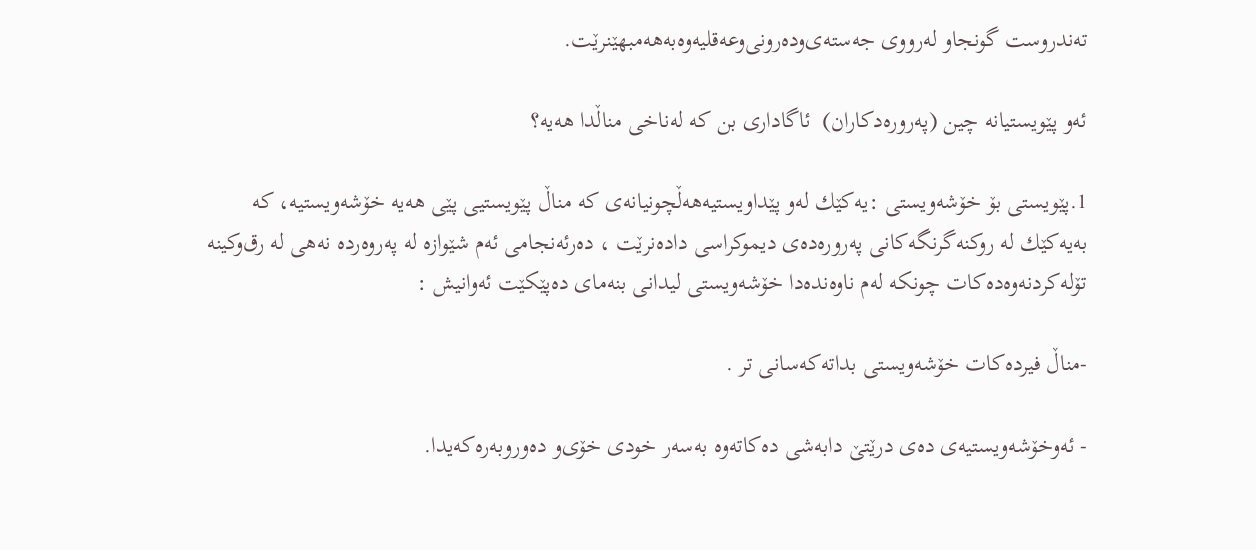ته‌ندروست گونجاو له‌رووی جه‌سته‌ی‌وده‌رونی‌وعه‌قلیه‌وه‌به‌هه‌مبهێنرێت.

ئه‌و پێویستیانه‌ چین (په‌روره‌دكاران)  ئاگاداری بن كه‌ له‌ناخی مناڵدا هه‌یه‌؟

1.پێویستی بۆ خۆشه‌ویستی :یه‌كێك له‌و پێداویستیه‌هه‌ڵچونیانه‌ی كه‌ مناڵ پێویستیی پێی هه‌یه‌ خۆشه‌ویستیه‌، كه‌ به‌یه‌كێك له‌ روكنه‌گرنگه‌كانی په‌روره‌ده‌ی دیموكراسی داده‌نرێت ، ده‌رئه‌نجامی ئه‌م شێوازه‌ له‌ په‌روه‌رده‌ نه‌هی له‌ رق‌وكینه‌ تۆله‌كردنه‌وه‌ده‌كات چونكه‌ له‌م ناوه‌نده‌دا خۆشه‌ویستی لیدانی بنه‌مای ده‌پێكێت ئه‌وانیش :

-مناڵ فیرده‌كات خۆشه‌ویستی بداته‌كه‌سانی تر .

- ئه‌‌وخۆشه‌ویستیه‌ی ده‌ی درێتێ‌ دابه‌شی ده‌كاته‌وه‌ به‌سه‌ر خودی خۆی‌و ده‌وروبه‌ره‌كه‌یدا.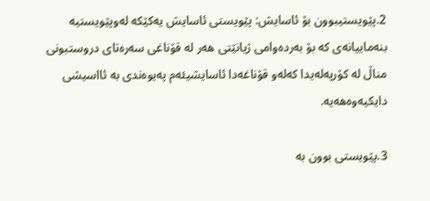2.پێویستیبوون بۆ ئاسایش: پێویستی ئاسایش یه‌كێكه‌ له‌وپێویستیه‌ بنه‌ماییانه‌ی كه‌ بۆ به‌رده‌وامی ژیانێتی هه‌ر له‌ قۆناغی سه‌ره‌تای دروستبونی مناڵ له‌ كۆرپه‌له‌یدا كه‌له‌و قۆناغه‌دا ئاسایشیئه‌م په‌یوه‌ندی به‌ ئااسیشی دایكیه‌وه‌هه‌یه‌.

3.پێویستی بوون به‌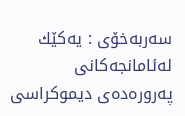سه‌ربه‌خۆی : یه‌كێك له‌ئامانجه‌كانی په‌روره‌ده‌ی دیموكراسی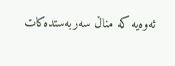ئه‌وه‌یه‌ كه‌ مناڵ سه‌ربه‌ستده‌كات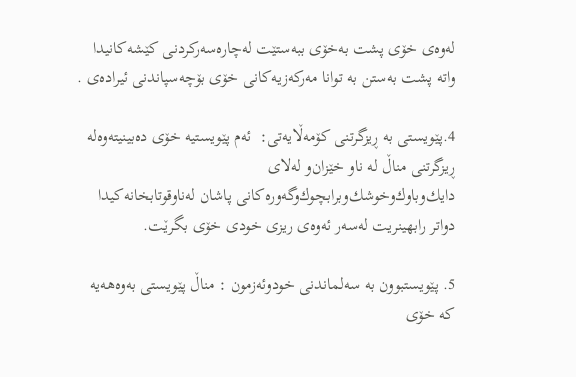له‌وه‌ی خۆی پشت به‌خۆی ببه‌ستێت له‌چاره‌سه‌ركردنی كێشه‌كانیدا واته‌ پشت به‌ستن به‌ توانا مه‌ركه‌زیه‌كانی خۆی بۆچه‌سپاندنی ئیراده‌ی .

4.پێویستی به‌ ڕیزگرتنی كۆمه‌ڵایه‌تی:  ئه‌م پێویستیه‌ خۆی ده‌بینیته‌وه‌له‌ ڕیزگرتنی مناڵ له‌ ناو خێزان‌و له‌لای دایك‌وباوك‌وخوشك‌وبرابچوك‌وگه‌وره‌كانی پاشان له‌ناوقوتابخانه‌كیدا دواتر رابهینریت له‌سه‌ر ئه‌وه‌ی ریزی خودی خۆی بگرێت.

5. پێویستبوون به‌ سه‌لماندنی خود‌وئه‌زمون : مناڵ پێویستی به‌وه‌هه‌یه‌ كه‌ خۆی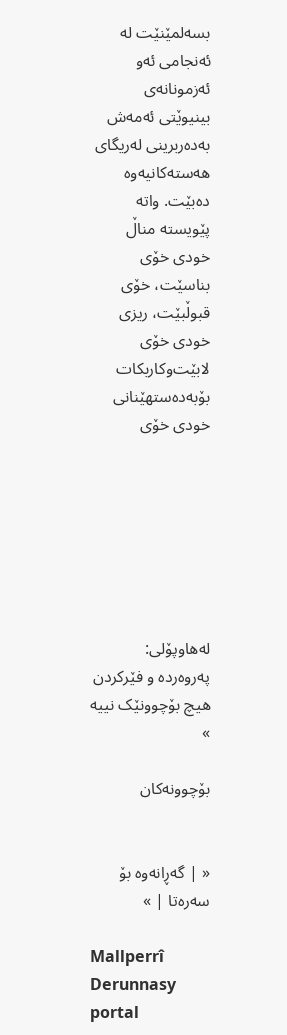بسه‌لمێنێت له‌ ئه‌نجامی ئه‌و ئه‌زمونانه‌ی بینیوێتی ئه‌مه‌ش به‌ده‌ربرینی له‌ریگای هه‌سته‌كانیه‌وه‌ ده‌بێت. واته‌ پێویسته‌ مناڵ خودی خۆی بناسێت، خۆی قبوڵبێت، ریزی خودی خۆی لابێت‌وكاربكات  بۆبه‌ده‌ستهێنانی خودی خۆی







لەهاوپۆلی: په‌روه‌رده‌ و فێركردن هیچ بۆچوونێک نییە »

بۆچوونەکان


« | گەڕانەوە بۆ سەرەتا | »

Mallperrî Derunnasy portal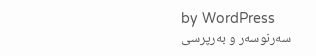by WordPress
سەرنوسەر و بەرپرسی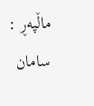ماڵپەڕ : سامان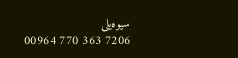سیوەیلی
7206 363 770 00964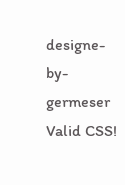designe-by-germeser
Valid CSS!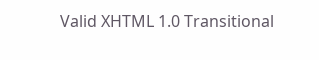Valid XHTML 1.0 Transitional